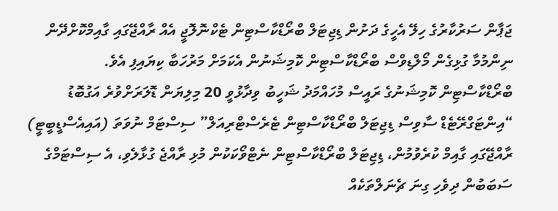ޖަޕާން ސަރުކާރުގެ ހިލޭ އެހީގެ ދަށުން ޑިޖިޓަލް ބްރޯޑްކާސްޓިން ޓެކްނޮލޮޖީ އެއް ރާއްޖޭގައި ގާއިމްކޮށްދޭން ނިންމުމާ ގުޅިގެން މޯލްޑިވްސް ބްރޯޑްކާސްޓިން ކޮމިޝަނުން އެކަމަށް މަރުހަބާ ކިޔައިފި އެވެ.
ބްރޯޑްކާސްޓިން ކޮމިޝަނުގެ ރައީސް މުހައްމަދު ޝަހީބު ވިދާޅުވީ 20 މިލިޔަން ޑޮލަރަށްވުރެ އަގުބޮޑު “އިންޓަގްރޭޓެޑް ސާވިސް ޑިޖިޓަލް ބްރޯޑްކާސްޓިން ޓެރެސްޓްރިއަލް” ސިސްޓަމް ނުވަތަ (އައިއެސްޑީބީޓީ) ރާއްޖޭގައި ގާއިމް ކުރެވުމުން، ޑިޖިޓަލް ބްރޯޑްކާސްޓިން ނެޓްވޯކަކުން މުޅި ރާއްޖެ ގުޅާލެވި، އެ ސިސްޓަމްގެ ސަބަބުން ދިވެހި ގިނަ ޗެނަލްތަކެއް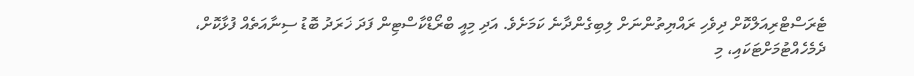ޓެރަސްޓްރިއަލްކޮށް ދިވެހި ރައްޔިތުންނަށް ލިބިގެންދާނެ ކަމަށެވެ. އަދި މިއީ ބްރޯޑްކާސްޓިން ފަދަ ޚަރަދު ބޮޑު ސިނާއަތެއް ފުޅާކޮށް، ދެމެހެއްޓުމަށްޓަކައި، މި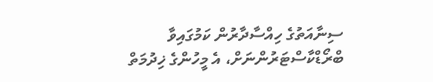ސިނާއަތުގެ ހިއްސާދާރުން ކަމުގައިވާ ބްރޯޑްކާސްޓަރުންނަށް، އެ މީހުންގެ ޚިދުމަތް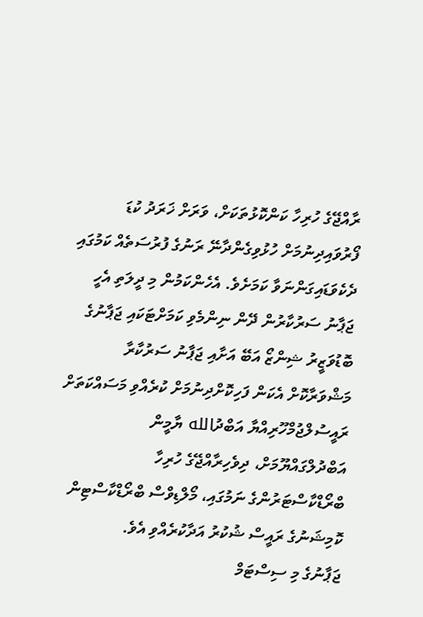ރާއްޖޭގެ ހުރިހާ ކަންކޮޅުތަކަށް، ވަރަށް ޚަރަދު ކުޑަ ފޯރުވައިދިނުމަށް ހުޅުވިގެންދާނޭ ރަނުގެ ފުރުސަތެއް ކަމުގައި ދެކެވަޑައިގަންނަވާ ކަމަށެވެ. އެހެންކަމުން މި ދީލަތި އެހީ ޖަޕާނު ސަރުކާރުން ދޭން ނިންމެވި ކަމަށްޓަކައި ޖަޕާނުގެ ބޮޑުވަޒީރު ޝިންޒޯ އަބޭ އަށާއި ޖަޕާނު ސަރުކާރާ މަޝްވަރާކޮށް އެކަން ފަހިކޮށްދިނުމަށް ކުރެއްވި މަސައްކަތަށް ރައީސުލްޖުމްހޫރިއްޔާ އަބްދުالله ޔާމީން އަބްދުލްގައްޔޫމަށް، ދިވެހިރާއްޖޭގެ ހުރިހާ ބްރޯޑްކާސްޓަރުންގެ ނަމުގައި، މޯލްޑިވްސް ބްރޯޑްކާސްޓިން ކޮމިޝަނުގެ ރައީސް ޝުކުރު އަދާކުރެއްވި އެވެ.
ޖަޕާނުގެ މި ސިސްޓަމް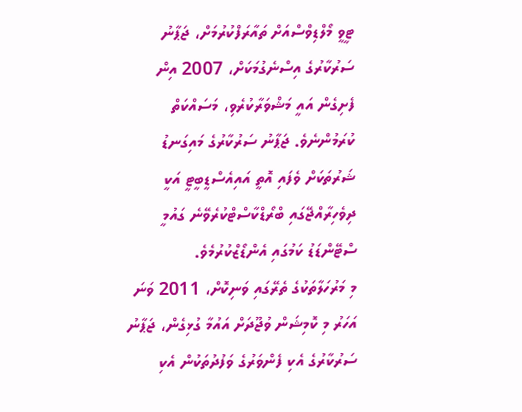ޓީވީ މޯލްޑިވްސްއަށް ތައާރަފްކުރުމަށް، ޖަޕާނު ސަރުކާރުގެ އިސްނެގުމަކަށް، 2007 އިން ފެށިގެން އައީ މަޝްވަރާކުރެވި، މަސައްކަތް ކުރަމުންނެވެ. ޖަޕާނު ސަރުކާރުގެ މައިގަނޑު ޝަރުތަކަށް ވެފައި އޮތީ އައިއެސްޑީބީޓީ އަކީ ދިވެހިރާއްޖޭގައި ބްރޯޑްކާސްޓްކުރެވޭނެ ގައުމީ ސްޓޭންޑަޑު ކަމުގައި އެންޑޯޒްކުރުމެވެ.
މި މަރުހަލާތަކުގެ ތެރޭގައި ވަނިކޮށް، 2011 ވަނަ އަހަރު މި ކޮމިޝަން ވުޖޫދަށް އައުމާ ގުޅިގެން، ޖަޕާނު ސަރުކާރުގެ އެކި ފެންވަރުގެ ވަފުދުތަކުން އެކި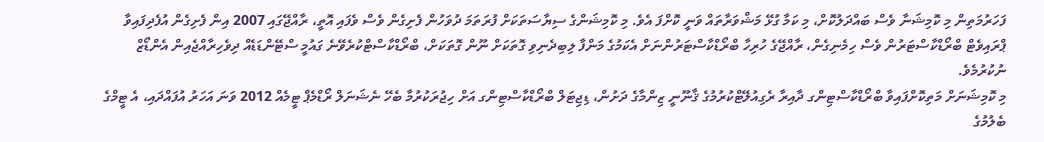ފަހަރުމަތިން މި ކޮމިޝަނާ ވެސް ބައްދަލުކޮށް، މި ކަމާ ގުޅޭ މަޝްވަރާތައް ވަނީ ކޮށްފަ އެވެ. މި ކޮމިޝަންގެ ސިޔާސަތަކަށް ފުރަތަމަ ދުވަހުން ފެށިގެން ވެސް ވެފައި އޮތީ، ރާއްޖޭގައި 2007 އިން ފެށިގެން އުފެދިފައިވާ ޕްރައިވެޓް ބްރޯޑްކާސްޓަރުން ވެސް ހިމެނިގެން، ރާއްޖޭގެ ހުރިހާ ބްރޯޑްކާސްޓަރުންނަށް އެކަމުގެ މަންފާ ލިބިދެނިވި ގޮތަކަށް ނޫން ގޮތަކަށް، ބްރޯޑްކާސްޓްކުރެވޭނެ ގައުމީ ސްޓޭންޑަޑެއް ދިވެހިރާއްޖެއިން އެންޑޯޒް ނުކުރުމެވެ.
މި ކޮމިޝަނަށް މަތިކޮށްފައިވާ ބްރޯޑްކާސްޓިންގ ދާއިރާ ރެގިއުލޭޓްކުރުމުގެ ޤާނޫނީ ޒިންމާގެ ދަށުން، ޑިޖިޓަލް ބްރޯޑްކާސްޓިންގ އަށް ހިޖުރަކުރުމާ ބެހޭ ނެޝަނަލް ރޯޑްމެޕް ޓީމެއް 2012 ވަނަ އަހަރު އުފައްދައި، އެ ޓީމްގެ ބެލުމުގެ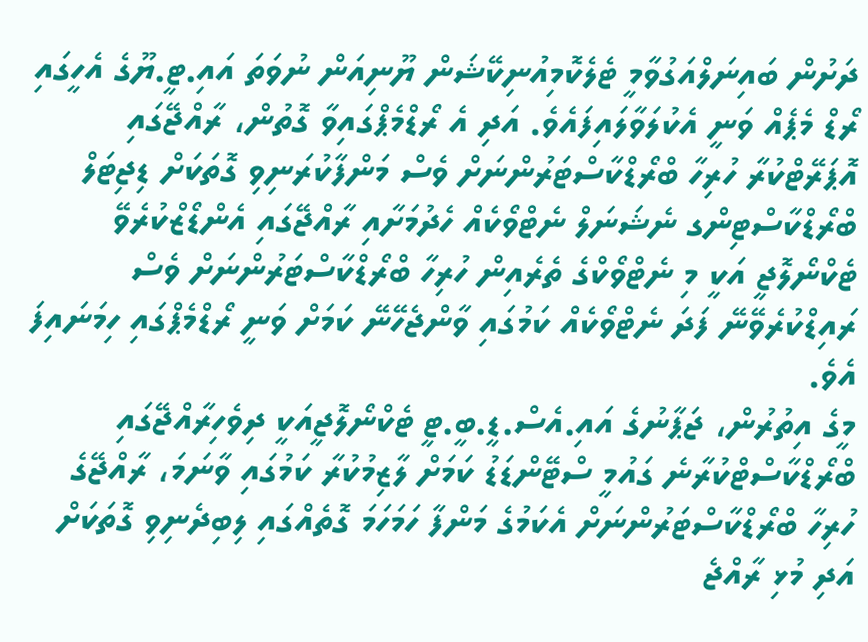ދަށުން ބައިނަލްއަގުވާމީ ޓެލެކޮމިއުނިކޭޝަން ޔޫނިއަން ނުވަތަ އައި.ޓީ.ޔޫގެ އެހީގައި ރޯޑް މެޕެއް ވަނީ އެކުލަވާލައިފައެވެ. އަދި އެ ރޯޑްމެޕްގައިވާ ގޮތުން، ރާއްޖޭގައި އޮޕަރޭޓްކުރާ ހުރިހާ ބްރޯޑްކާސްޓަރުންނަށް ވެސް މަންފާކުރަނިވި ގޮތަކަށް ޑިޖިޓަލް ބްރޯޑްކާސްޓިންގ ނެޝަނަލް ނެޓްވޯކެއް ހެދުމަށާއި ރާއްޖޭގައި އެންޑޯޒްކުރެވޭ ޓެކްނޯލޮޖީ އަކީ މި ނެޓްވޯކްގެ ތެރެއިން ހުރިހާ ބްރޯޑްކާސްޓަރުންނަށް ވެސް ރައިޑްކުރެވޭނޭ ފަދަ ނެޓްވޯކެއް ކަމުގައި ވާންޖެހޭނޭ ކަމަށް ވަނީ ރޯޑްމެޕްގައި ހިމަނައިފަ އެވެ.
މީގެ އިތުރުން، ޖަޕާނުގެ އައި.އެސް.ޑީ.ބީ.ޓީ ޓެކްނޯލޮޖީއަކީ ދިވެހިރާއްޖޭގައި ބްރޯޑްކާސްޓްކުރާނެ ގައުމީ ސްޓޭންޑަޑު ކަމަށް ލާޒިމުކުރާ ކަމުގައި ވާނަމަ، ރާއްޖޭގެ ހުރިހާ ބްރޯޑްކާސްޓަރުންނަށް އެކަމުގެ މަންފާ ހަމަހަމަ ގޮތެއްގައި ލިބިދެނިވި ގޮތަކަށް އަދި މުޅި ރާއްޖެ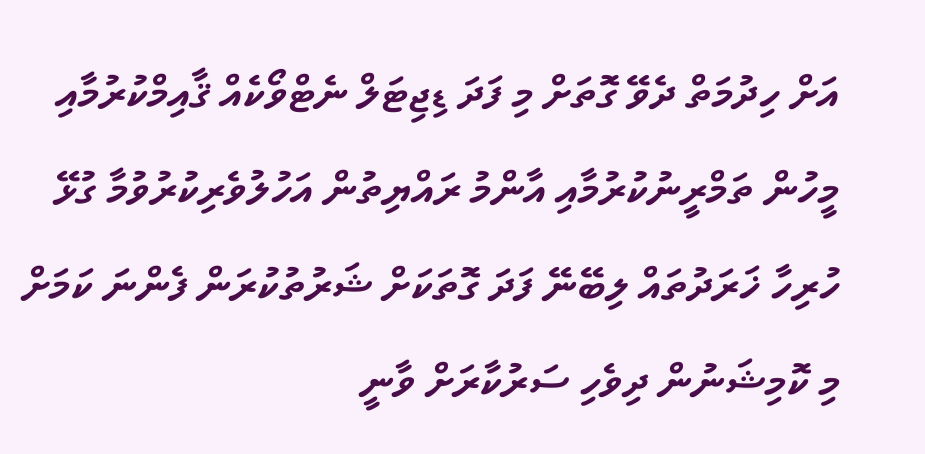އަށް ހިދުމަތް ދެވޭ ގޮތަށް މި ފަދަ ޑިޖިޓަލް ނެޓްވޯކެއް ޤާއިމްކުރުމާއި މީހުން ތަމްރީނުކުރުމާއި އާންމު ރައްޔިތުން އަހުލުވެރިކުރުވުމާ ގުޅޭ ހުރިހާ ޚަރަދުތައް ލިބޭނޭ ފަދަ ގޮތަކަށް ޝަރުތުކުރަން ފެންނަ ކަމަށް މި ކޮމިޝަނުން ދިވެހި ސަރުކާރަށް ވާނީ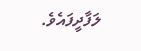ލަފާދީފައެވެ.